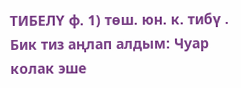ТИБЕЛҮ ф. 1) төш. юн. к. тибү . Бик тиз аңлап алдым: Чуар колак эше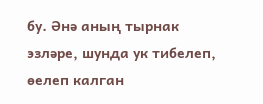бу. Әнә аның тырнак эзләре, шунда ук тибелеп, өелеп калган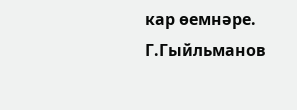кар өемнәре. Г.Гыйльманов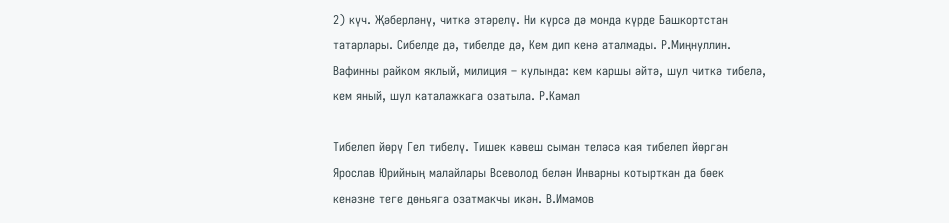2) күч. Җәберләнү, читкә этәрелү. Ни күрсә дә монда күрде Башкортстан татарлары. Сибелде дә, тибелде дә, Кем дип кенә аталмады. Р.Миңнуллин. Вафинны райком яклый, милиция – кулында: кем каршы әйтә, шул читкә тибелә, кем яный, шул каталажкага озатыла. Р.Камал

Тибелеп йөрү Гел тибелү. Тишек кәвеш сыман теләсә кая тибелеп йөргән Ярослав Юрийның малайлары Всеволод белән Инварны котырткан да бөек кенәзне теге дөньяга озатмакчы икән. В.Имамов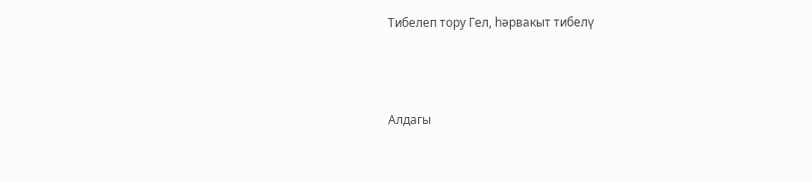Тибелеп тору Гел, һәрвакыт тибелү



Алдагы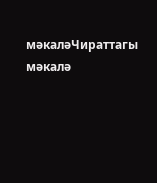мәкаләЧираттагы мәкалә